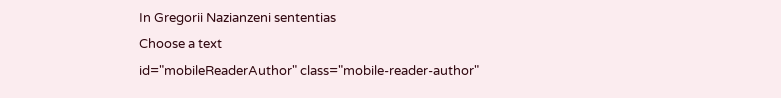In Gregorii Nazianzeni sententias
Choose a text
id="mobileReaderAuthor" class="mobile-reader-author"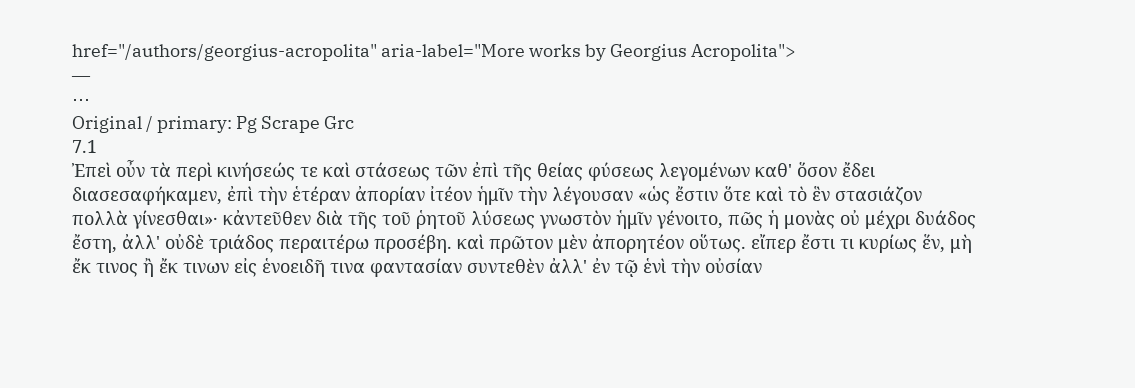href="/authors/georgius-acropolita" aria-label="More works by Georgius Acropolita">
—
⋯
Original / primary: Pg Scrape Grc
7.1
Ἐπεὶ οὖν τὰ περὶ κινήσεώς τε καὶ στάσεως τῶν ἐπὶ τῆς θείας φύσεως λεγομένων καθ' ὅσον ἔδει διασεσαφήκαμεν, ἐπὶ τὴν ἑτέραν ἀπορίαν ἰτέον ἡμῖν τὴν λέγουσαν «ὡς ἔστιν ὅτε καὶ τὸ ἓν στασιάζον πολλὰ γίνεσθαι»· κἀντεῦθεν διὰ τῆς τοῦ ῥητοῦ λύσεως γνωστὸν ἡμῖν γένοιτο, πῶς ἡ μονὰς οὐ μέχρι δυάδος ἔστη, ἀλλ' οὐδὲ τριάδος περαιτέρω προσέβη. καὶ πρῶτον μὲν ἀπορητέον οὕτως. εἴπερ ἔστι τι κυρίως ἕν, μὴ ἔκ τινος ἢ ἔκ τινων εἰς ἑνοειδῆ τινα φαντασίαν συντεθὲν ἀλλ' ἐν τῷ ἑνὶ τὴν οὐσίαν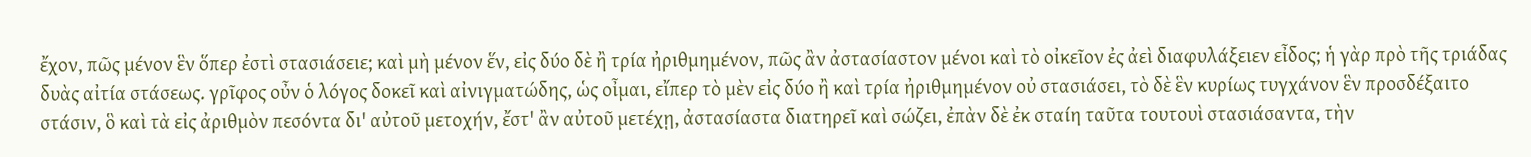ἔχον, πῶς μένον ἓν ὅπερ ἐστὶ στασιάσειε; καὶ μὴ μένον ἕν, εἰς δύο δὲ ἢ τρία ἠριθμημένον, πῶς ἂν ἀστασίαστον μένοι καὶ τὸ οἰκεῖον ἐς ἀεὶ διαφυλάξειεν εἶδος; ἡ γὰρ πρὸ τῆς τριάδας δυὰς αἰτία στάσεως. γρῖφος οὖν ὁ λόγος δοκεῖ καὶ αἰνιγματώδης, ὡς οἶμαι, εἴπερ τὸ μὲν εἰς δύο ἢ καὶ τρία ἠριθμημένον οὐ στασιάσει, τὸ δὲ ἓν κυρίως τυγχάνον ἓν προσδέξαιτο στάσιν, ὃ καὶ τὰ εἰς ἀριθμὸν πεσόντα δι' αὐτοῦ μετοχήν, ἔστ' ἂν αὐτοῦ μετέχῃ, ἀστασίαστα διατηρεῖ καὶ σώζει, ἐπὰν δὲ ἐκ σταίη ταῦτα τουτουὶ στασιάσαντα, τὴν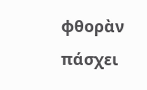φθορὰν πάσχει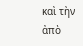καὶ τὴν ἀπὸ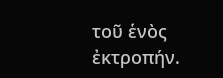τοῦ ἑνὸς ἐκτροπήν.